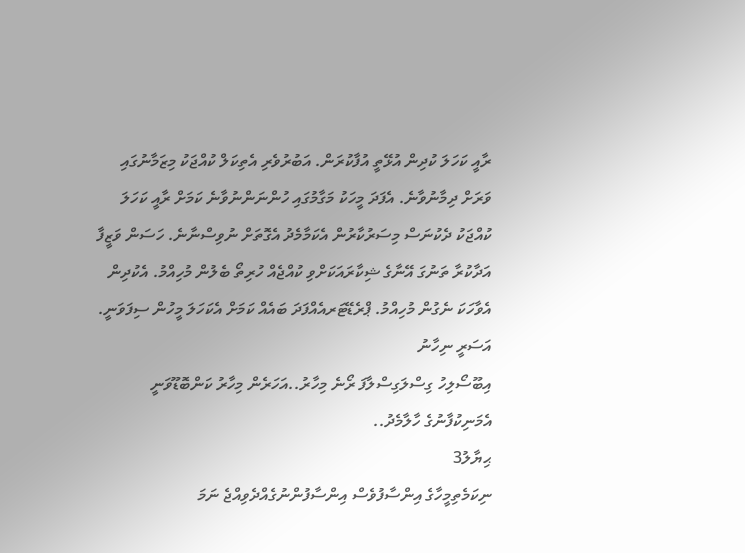ރާއީ ކަހަލަ ކުދިން އުޅޭތީ އުފާކުރަން. އަބުރުވެރި އެތިކަލް ކުއްޖަކު މިޒަމާނުގައި ވަރަށް ދިމާނުވާނެ. އެފަދަ މީހަކު މަގާމުގައި ހުންނަންނުވާނެ ކަމަށް ރާއީ ކަހަލަ ކުއްޖަކު ދެކުނަސް މިސަރުކާރުން އެކަމާމެދު އެގޮތަށް ނުވިސްނާނެ. ހަސަން ވަޒީފާ އަދާކުރާ ތަނުގަ އޭނާގެ ޝިކާރައަކަށްވި ކުއްޖެއް ހުރިތޯ ބެލުން މުހިއްމު. އެކުދިން އެވާހަކަ ނެގުން މުހިއްމު. ޕްރެޑޭޓަރއެއްފަދަ ބައެއް ކަމަށް އެކަހަލަ މީހުން ސިފަވަނީ.
އަސަރީ ނިހާނު
އިބޫސޯލިހު ގިސްލަގިސްލާފަ ރޯނެ މިހާރު..އަހަރެން މިހާރު ކަންބޮޑޫވަނީ އެމަނިކުފާނުގެ ހާލާމެދު..
ޙިޔާލު3
ނިކަމެތިމީހާގެ އިންސާފުވެސް އިންސާފުންނުގެއްދެވިއްޖެ ނަމަ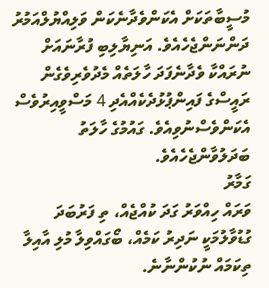މުސީބާތަކަށް އެކަންވެދާނެކަން ވަލިއްޔުލްއަމުރު ދަންނަންޖެހެއެވެ. އަނިޔާލިބި ފުރާނައަށް ނުރައްކާ ވެދާނެފަދަ ހާލަތެއް މެދުވެރިވެގެން ރައީސްގެ ފައިންޕުޅުދެކެއްއެދި 4 މަސްވީއިރުވެސް އެކަންވެސްނުވިއެވެ. ގައުމުގެ ހާލަތު ބަދަލުވާންޖެހެއެވެ.
ގަމާރު
ވަރައް ހިއްވަރު ގަދަ ކުއްޖެއް، ތި ފަރުބަދަ ގުޑުވާލުމަކީ ނަދިރު ކަމެއް، ބޯގައްވިލާ މުލި އާއިލާ ތިކަމައް ނުކުންނާނެ.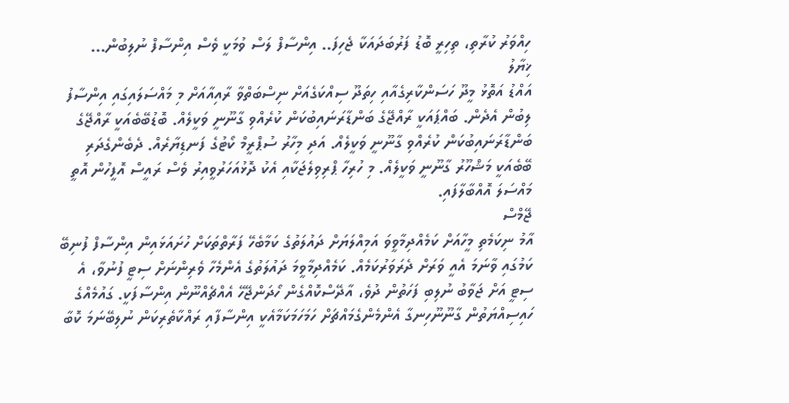ހިއްވަރު ކުރާތި، ތިހިރީ ބޮޑު ފަރުބަދައަކާ ޖެހިފަ.. އިންސާފް ލަސް ވުމަކީ ވެސް އިންސާފް ނުލިބުން...
ޚިޔާލު
އައްޑު އަތޮޅު މީދޫ ހަސަންކާރިގެއާއި ހިތަދޫ ސިއްކަގެއަށް ނިސްބަތްވާ ރާއިއާއަށް މި މައްސަލައިގައި އިންސާފު ލިބުން އެދެން. ބައްޕައަކީ ރާއްޖޭގެ ބަންޑާރަނައިބުކަން ކުރެއްވި ގާނޫނީ ވަކީލެއް. ބޮޑުބޭބެއަކީ ރާއްޖޭގެ ބަންޑާރަނައިބުކަން ކުރެއްވި ގާނޫނީ ވަކީލެއް. އަދި މިހާރު ސުޕްރީމް ކޯޓުގެ ފަނޑިޔާރެއް. ދެބެންގެދަރި ބޭބެއަކީ މަޝްހޫރު ގާނޫނީ ވަކީލެއް. މި ހުރިހާ ޕްރިވިލެޖަކާއި އެކު ދޮޅުއަހަރުވީއިރު ވެސް ރައީސް އޮފީހުން އޮތީ މައްސަލަ އޮއްބާލާފައި.
ޖޭމްސް
އާމު ނިކަމެތި މީހާއަށް ކަމެއްދިމާވީވަ އަމިއްލަޔަށް ދައުލަތުގެ ކަމާބެހޭ ފަރާތްތަކަށް ހުށައަޅައިން އިންސާފް ފުނިބޭ ކަމުގައި ވާނަމަ އެއީ ވަރަށް ދެރަވަރުކަމެއް. ކަމެއްދިމާވީމަ ދައުލަތުގެ އެންމެހާ ވެރިންނަށް ސިޓީ ފުނުވާ، އެ ސިޓީ އަށް ޖަވާބު ނުލިބި ފަހަތުން ދުވެ، އާދޭސްކޮއްގެން ހޯދަންޖޭހޭ އެއްޗެއްނޫން އިންސާފަކީ. ގައުމެއްގެ ހައިސިއްޔަތުން ގާނޫނޫހިނގާ އެންމެންގެމައްޗަށް ހަމަހަމަކަމާއެކީ އިންސާފާއި ރައްކާތެރިކަން ނުލިބޭނަމަ ކޮބާ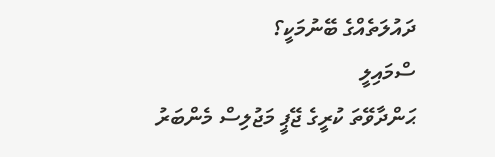ދައުލަތެއްގެ ބޭނުމަކީ؟
ސްމައިލީ
ޙަންދާވޭތަ ކުރީގެ ޖޭޕީ މަޖުލިސް މެންބަރު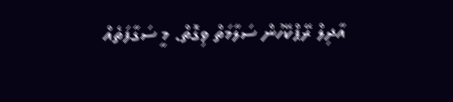އާދިލް ރޭޕްކޭހުން ސަލާމަތް ވިގޮތް. މީ ސަގާފަތެއް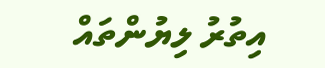އިތުރު ލިޔުންތައް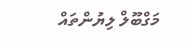މަގްބޫލް ލިޔުންތައް